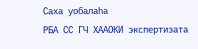Саха уобалаһа
РБА СС ГЧ ХААОКИ экспертизата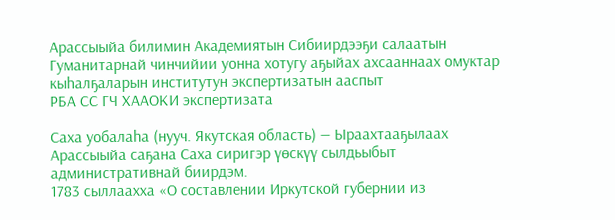Арассыыйа билимин Академиятын Сибиирдээҕи салаатын Гуманитарнай чинчийии уонна хотугу аҕыйах ахсааннаах омуктар кыһалҕаларын институтун экспертизатын ааспыт
РБА СС ГЧ ХААОКИ экспертизата

Саха уобалаһа (нууч. Якутская область) — Ыраахтааҕылаах Арассыыйа саҕана Саха сиригэр үөскүү сылдьыбыт административнай биирдэм.
1783 сыллаахха «О составлении Иркутской губернии из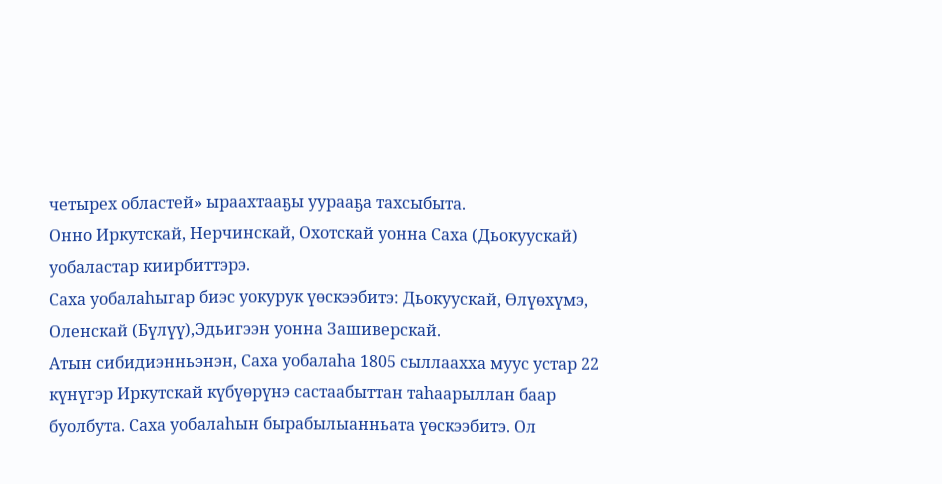четырех областей» ыраахтааҕы уурааҕа тахсыбыта.
Онно Иркутскай, Нерчинскай, Охотскай уонна Саха (Дьокуускай) уобаластар киирбиттэрэ.
Саха уобалаһыгар биэс уокурук үөскээбитэ: Дьокуускай, Өлүөхүмэ, Оленскай (Бүлүү),Эдьигээн уонна Зашиверскай.
Атын сибидиэнньэнэн, Саха уобалаһа 1805 сыллаахха муус устар 22 күнүгэр Иркутскай күбүөрүнэ састаабыттан таһаарыллан баар буолбута. Саха уобалаһын бырабылыанньата үөскээбитэ. Ол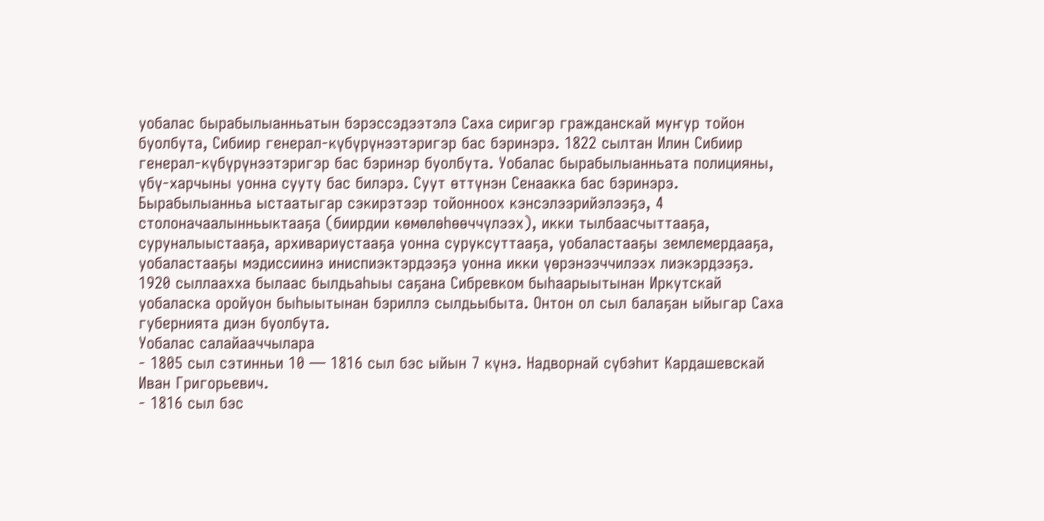уобалас бырабылыанньатын бэрэссэдээтэлэ Саха сиригэр гражданскай муҥур тойон буолбута, Сибиир генерал-күбүрүнээтэригэр бас бэринэрэ. 1822 сылтан Илин Сибиир генерал-күбүрүнээтэригэр бас бэринэр буолбута. Уобалас бырабылыанньата полицияны, үбү-харчыны уонна сууту бас билэрэ. Суут өттүнэн Сенаакка бас бэринэрэ. Бырабылыанньа ыстаатыгар сэкирэтээр тойонноох кэнсэлээрийэлээҕэ, 4 столоначаалынньыктааҕа (биирдии көмөлөһөөччүлээх), икки тылбаасчыттааҕа, суруналыыстааҕа, архивариустааҕа уонна суруксуттааҕа, уобаластааҕы землемердааҕа, уобаластааҕы мэдиссиинэ иниспиэктэрдээҕэ уонна икки үөрэнээччилээх лиэкэрдээҕэ.
1920 сыллаахха былаас былдьаһыы саҕана Сибревком быһаарыытынан Иркутскай уобаласка оройуон быһыытынан бэриллэ сылдьыбыта. Онтон ол сыл балаҕан ыйыгар Саха губернията диэн буолбута.
Уобалас салайааччылара
- 1805 сыл сэтинньи 10 — 1816 сыл бэс ыйын 7 күнэ. Надворнай сүбэһит Кардашевскай Иван Григорьевич.
- 1816 сыл бэс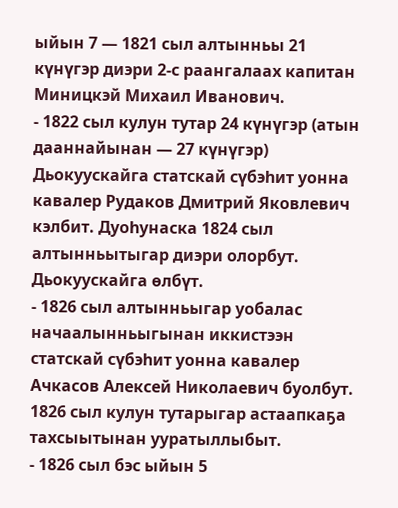ыйын 7 — 1821 сыл алтынньы 21 күнүгэр диэри 2-с раангалаах капитан Миницкэй Михаил Иванович.
- 1822 сыл кулун тутар 24 күнүгэр (атын дааннайынан — 27 күнүгэр) Дьокуускайга статскай сүбэһит уонна кавалер Рудаков Дмитрий Яковлевич кэлбит. Дуоһунаска 1824 сыл алтынньытыгар диэри олорбут. Дьокуускайга өлбүт.
- 1826 сыл алтынньыгар уобалас начаалынньыгынан иккистээн статскай сүбэһит уонна кавалер Ачкасов Алексей Николаевич буолбут. 1826 сыл кулун тутарыгар астаапкаҕа тахсыытынан ууратыллыбыт.
- 1826 сыл бэс ыйын 5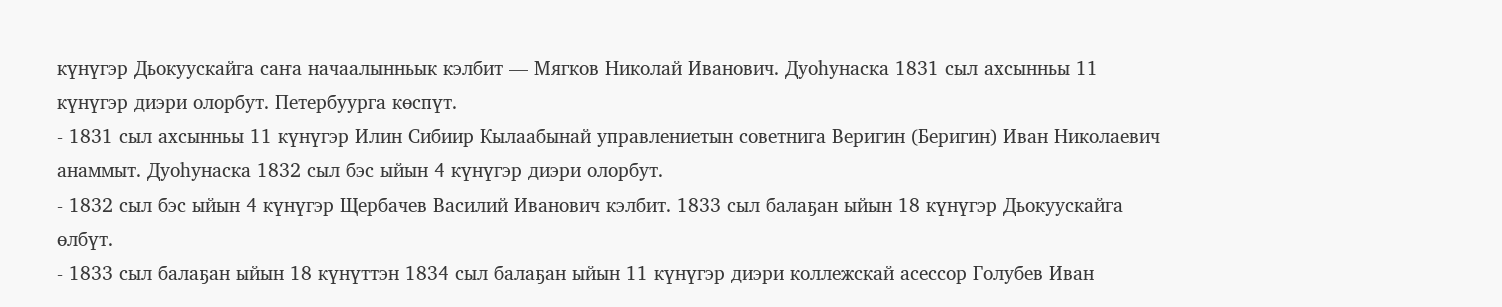күнүгэр Дьокуускайга саҥа начаалынньык кэлбит — Мягков Николай Иванович. Дуоһунаска 1831 сыл ахсынньы 11 күнүгэр диэри олорбут. Петербуурга көспүт.
- 1831 сыл ахсынньы 11 күнүгэр Илин Сибиир Кылаабынай управлениетын советнига Веригин (Беригин) Иван Николаевич анаммыт. Дуоһунаска 1832 сыл бэс ыйын 4 күнүгэр диэри олорбут.
- 1832 сыл бэс ыйын 4 күнүгэр Щербачев Василий Иванович кэлбит. 1833 сыл балаҕан ыйын 18 күнүгэр Дьокуускайга өлбүт.
- 1833 сыл балаҕан ыйын 18 күнүттэн 1834 сыл балаҕан ыйын 11 күнүгэр диэри коллежскай асессор Голубев Иван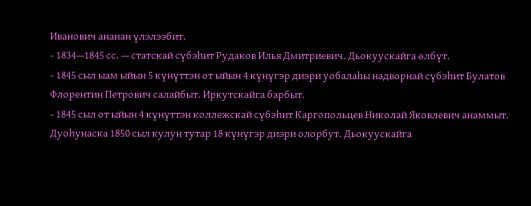Иванович ананан үлэлээбит.
- 1834—1845 сс. — статскай сүбэһит Рудаков Илья Дмитриевич. Дьокуускайга өлбүт.
- 1845 сыл ыам ыйын 5 күнүттэн от ыйын 4 күнүгэр диэри уобалаһы надворнай сүбэһит Булатов Флорентин Петрович салайбыт. Иркутскайга барбыт.
- 1845 сыл от ыйын 4 күнүттэн коллежскай сүбэһит Каргопольцев Николай Яковлевич анаммыт. Дуоһунаска 1850 сыл кулун тутар 18 күнүгэр диэри олорбут. Дьокуускайга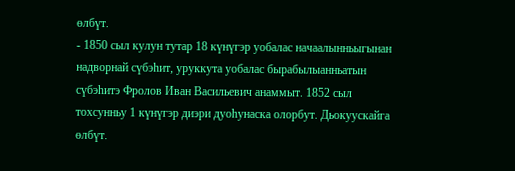өлбүт.
- 1850 сыл кулун тутар 18 күнүгэр уобалас начаалынньыгынан надворнай сүбэһит, уруккута уобалас бырабылыанньатын сүбэһитэ Фролов Иван Васильевич анаммыт. 1852 сыл тохсунньу 1 күнүгэр диэри дуоһунаска олорбут. Дьокуускайга өлбүт.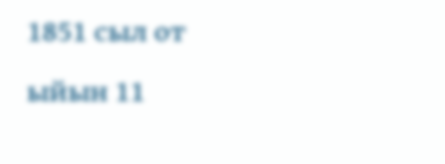1851 сыл от ыйын 11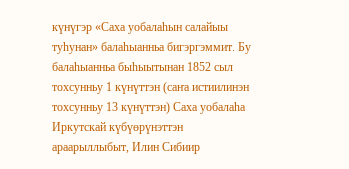күнүгэр «Саха уобалаһын салайыы туһунан» балаһыанньа бигэргэммит. Бу балаһыанньа быһыытынан 1852 сыл тохсунньу 1 күнүттэн (саҥа истиилинэн тохсунньу 13 күнүттэн) Саха уобалаһа Иркутскай күбүөрүнэттэн араарыллыбыт, Илин Сибиир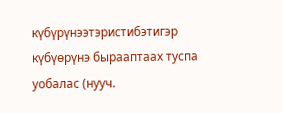күбүрүнээтэристибэтигэр күбүөрүнэ бырааптаах туспа уобалас (нууч.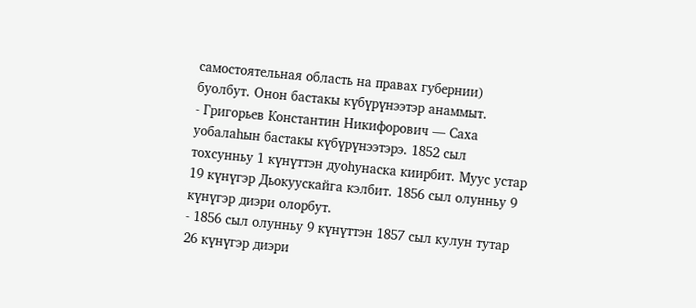самостоятельная область на правах губернии) буолбут. Онон бастакы күбүрүнээтэр анаммыт.
- Григорьев Константин Никифорович — Саха уобалаһын бастакы күбүрүнээтэрэ. 1852 сыл тохсунньу 1 күнүттэн дуоһунаска киирбит. Муус устар 19 күнүгэр Дьокуускайга кэлбит. 1856 сыл олунньу 9 күнүгэр диэри олорбут.
- 1856 сыл олунньу 9 күнүттэн 1857 сыл кулун тутар 26 күнүгэр диэри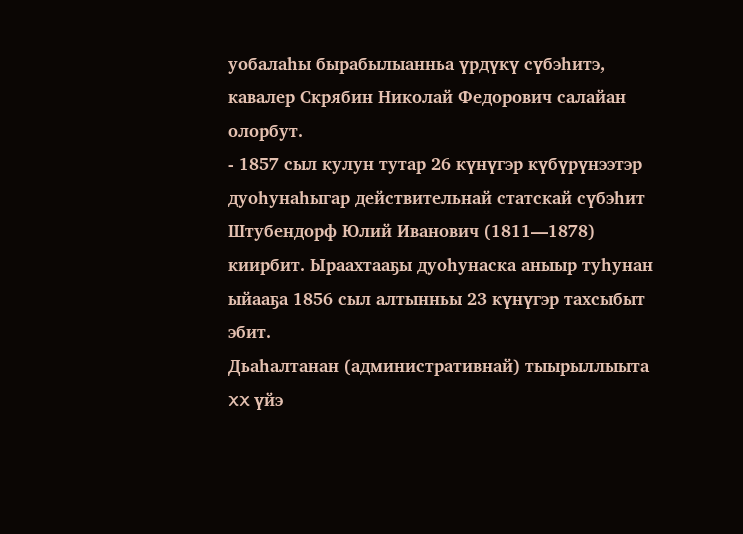уобалаһы бырабылыанньа үрдүкү сүбэһитэ, кавалер Скрябин Николай Федорович салайан олорбут.
- 1857 сыл кулун тутар 26 күнүгэр күбүрүнээтэр дуоһунаһыгар действительнай статскай сүбэһит Штубендорф Юлий Иванович (1811—1878) киирбит. Ыраахтааҕы дуоһунаска аныыр туһунан ыйааҕа 1856 сыл алтынньы 23 күнүгэр тахсыбыт эбит.
Дьаһалтанан (административнай) тыырыллыыта
XX үйэ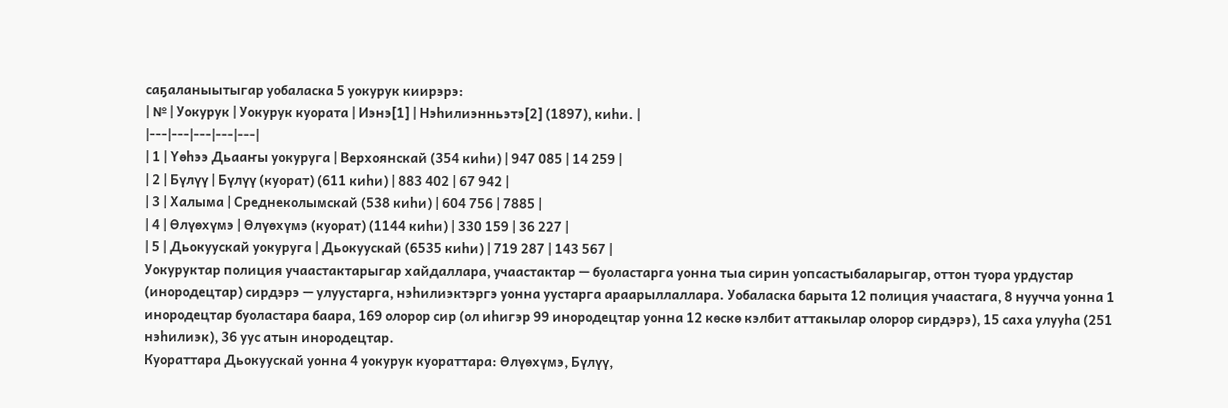саҕаланыытыгар уобаласка 5 уокурук киирэрэ:
| № | Уокурук | Уокурук куората | Иэнэ[1] | Нэһилиэнньэтэ[2] (1897), киһи. |
|---|---|---|---|---|
| 1 | Үөһээ Дьааҥы уокуруга | Верхоянскай (354 киһи) | 947 085 | 14 259 |
| 2 | Бүлүү | Бүлүү (куорат) (611 киһи) | 883 402 | 67 942 |
| 3 | Халыма | Среднеколымскай (538 киһи) | 604 756 | 7885 |
| 4 | Өлүөхүмэ | Өлүөхүмэ (куорат) (1144 киһи) | 330 159 | 36 227 |
| 5 | Дьокуускай уокуруга | Дьокуускай (6535 киһи) | 719 287 | 143 567 |
Уокуруктар полиция учаастактарыгар хайдаллара, учаастактар — буоластарга уонна тыа сирин уопсастыбаларыгар, оттон туора урдустар (инородецтар) сирдэрэ — улуустарга, нэһилиэктэргэ уонна уустарга араарыллаллара. Уобаласка барыта 12 полиция учаастага, 8 нуучча уонна 1 инородецтар буоластара баара, 169 олорор сир (ол иһигэр 99 инородецтар уонна 12 көскө кэлбит аттакылар олорор сирдэрэ), 15 саха улууһа (251 нэһилиэк), 36 уус атын инородецтар.
Куораттара Дьокуускай уонна 4 уокурук куораттара: Өлүөхүмэ, Бүлүү,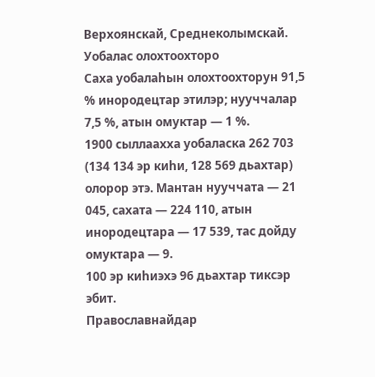Верхоянскай, Среднеколымскай.
Уобалас олохтоохторо
Саха уобалаһын олохтоохторун 91,5 % инородецтар этилэр; нууччалар 7,5 %, атын омуктар — 1 %.
1900 сыллаахха уобаласка 262 703 (134 134 эр киһи, 128 569 дьахтар) олорор этэ. Мантан нууччата — 21 045, сахата — 224 110, атын инородецтара — 17 539, тас дойду омуктара — 9.
100 эр киһиэхэ 96 дьахтар тиксэр эбит.
Православнайдар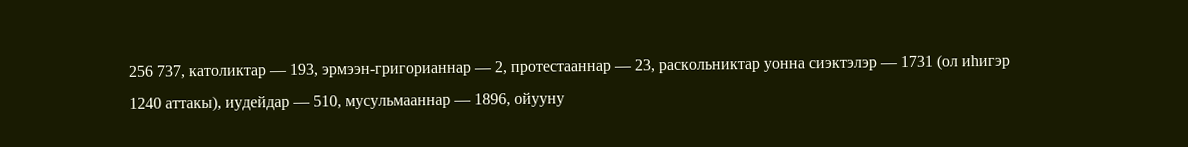256 737, католиктар — 193, эрмээн-григорианнар — 2, протестааннар — 23, раскольниктар уонна сиэктэлэр — 1731 (ол иһигэр 1240 аттакы), иудейдар — 510, мусульмааннар — 1896, ойууну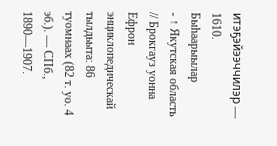итэҕэйээччилэр — 1610.
Быһаарыылар
- ↑ Якутская область // Брокгауз уонна Ефрон энциклопедическай тылдьыта: 86 туомнаах (82 т. уо. 4 эб.). — СПб., 1890—1907.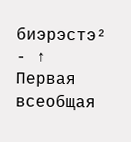биэрэстэ² - ↑ Первая всеобщая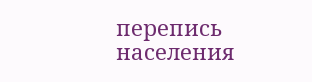перепись населения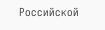Российской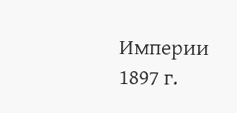Империи 1897 г.